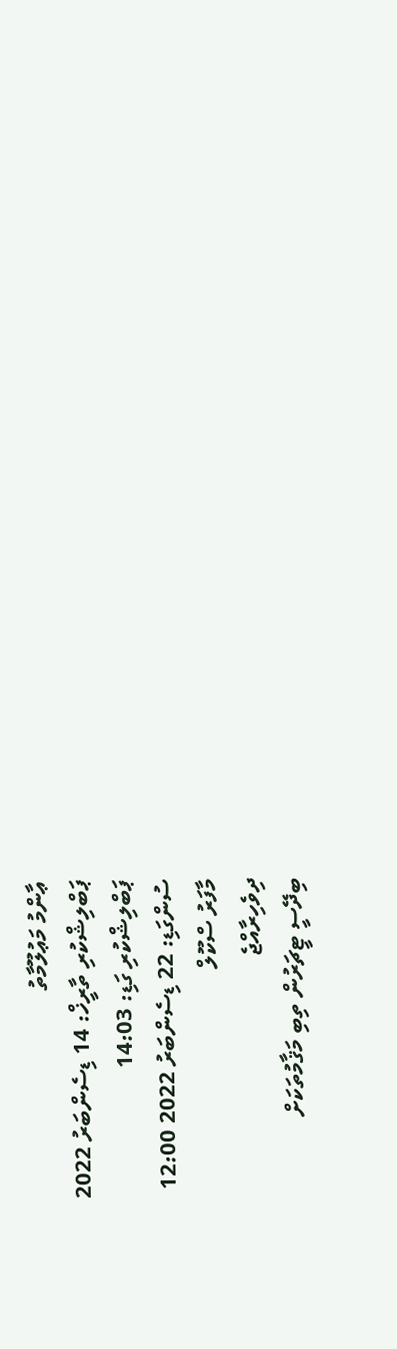ޢާންމު މަޢުލޫމާތު
ޕަބްލިޝްކުރި ތާރީޚް: 14 ޑިސެންބަރު 2022
ޕަބްލިޝްކުރި ގަޑި: 14:03
ސުންގަޑި: 22 ޑިސެންބަރު 2022 12:00
މާފަރު ސްކޫލް
ދިވެހިރާއްޖެ
ބިދޭސީ ޓީޗަރުން ތިބި މަޤާމުތަކަށް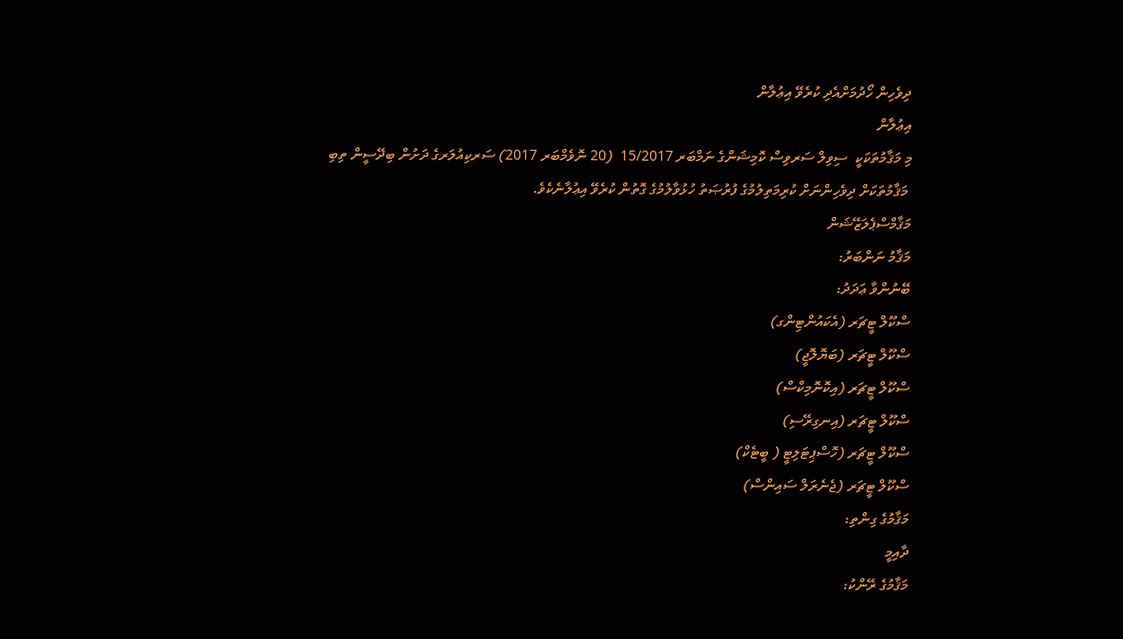ދިވެހިން ހޯދުމަށްއެދި ކުރެވޭ އިޢުލާން
އިޢުލާން
މި މަޤާމުތަކަކީ  ސިވިލް ސަރވިސް ކޮމިޝަންގެ ނަމްބަރ 15/2017  (20 ނޮވެމްބަރ 2017) ސަރކިއުލަރގެ ދަށުން ބިދޭސީން ތިބި
 މަޤާމުތަކަށް ދިވެހިންނަށް ކުރިމަތިލުމުގެ ފުރުޞަތު ހުޅުވާލުމުގެ ގޮތުން ކުރެވޭ އިޢުލާނެކެވެ.
މަޤާމްސްޕެލަޒޭޝަން
މަޤާމު ނަންބަރު:
ބޭނުންވާ ޢަދަދު:
ސްކޫލް ޓީޗަރ (އެކައުންޓިންގ)
ސްކޫލް ޓީޗަރ (ބަޔޮލޮޖީ)
ސްކޫލް ޓީޗަރ (އިކޮނޮމިކްސް)
ސްކޫލް ޓީޗަރ (އިނގިރޭސި)
ސްކޫލް ޓީޗަރ (ހޮސްޕިޓަލިޓީ ( ބީޓެކް)
ސްކޫލް ޓީޗަރ (ޖެނެރަލް ސައިންސް)
މަޤާމުގެ ގިންތި:
ދާއިމީ
މަޤާމުގެ ރޭންކު: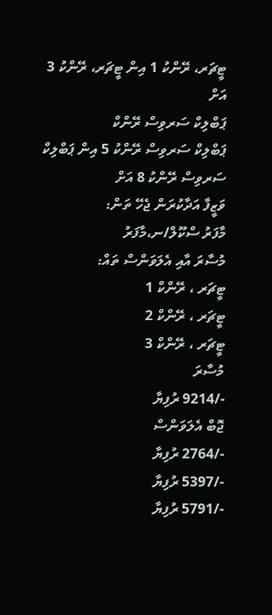ޓީޗަރ، ރޭންކު 1 އިން ޓީޗަރ، ރޭންކު 3 އަށް
ޕަބްލިކް ސަރވިސް ރޭންކް
ޕަބްލިކް ސަރވިސް ރޭންކު 5 އިން ޕަބްލިކް ސަރވިސް ރޭންކު 8 އަށް
ވަޒީފާ އަދާކުރަން ޖެހޭ ތަން:
މާފަރު ސްކޫލް/ނ،މާފަރު
މުސާރަ އާއި އެލަވަންސް ތައް:
ޓީޗަރ ، ރޭންކް 1
ޓީޗަރ ، ރޭންކް 2
ޓީޗަރ ، ރޭންކް 3
މުސާރަ
-/9214 ރުފިޔާ
ޖޮބް އެލަވަންސް
-/2764 ރުފިޔާ
-/5397 ރުފިޔާ
-/5791 ރުފިޔާ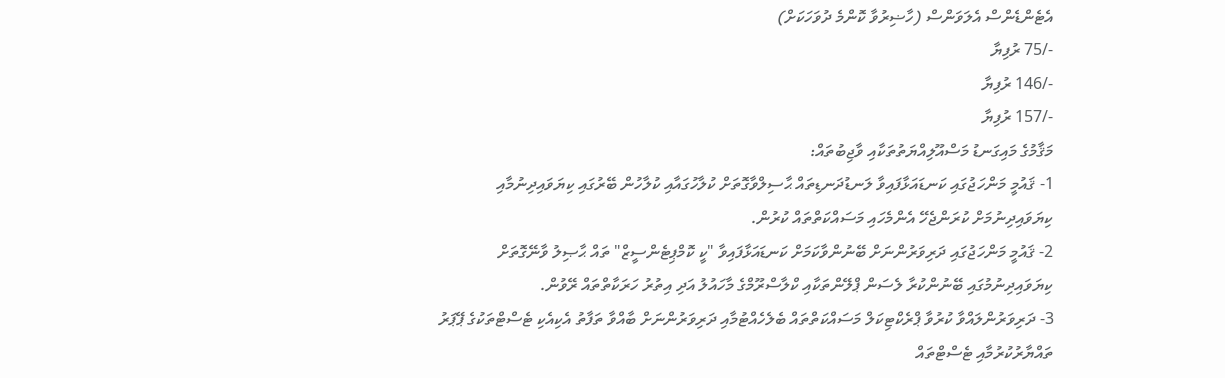އެޓެންޑެންސް އެލަވަންސް (ހާޟިރުވާ ކޮންމެ ދުވަހަކަށް)
-/75 ރުފިޔާ
-/146 ރުފިޔާ
-/157 ރުފިޔާ
މަޤާމުގެ މައިގަނޑު މަސްއޫލިއްޔަތުތަކާއި ވާޖިބުތައް:
1- ޤައުމީ މަންހަޖުގައި ކަނޑައަޅާފައިވާ ލަނޑުދަނޑިތައް ޙާސިލްވާގޮތަށް ކުލާހުގައާއި ކުލާހުން ބޭރުގައި ކިޔަވައިދިނުމާއި ކިޔަވައިދިނުމަށް ކުރަންޖެހޭ އެންމެހައި މަސައްކަތްތައް ކުރުން.
2- ޤައުމީ މަންހަޖުގައި ދަރިވަރުންނަށް ބޭނުންވާކަމަށް ކަނޑައަޅާފައިވާ "ކީ ކޮމްޕިޓެންސީޒް" ތައް ޙާޞިލު ވާނޭގޮތަށް ކިޔަވައިދިނުމުގައި ބޭނުންކުރާ ލެސަން ޕްލޭންތަކާއި ކްލާސްރޫމްގެ މާހައުލު އަދި އިތުރު ހަރަކާތްތައް ރޭވުން.
3- ދަރިވަރުންލައްވާ ކުރުވާ ޕްރެކްޓިކަލް މަސައްކަތްތައް ބެލެހެއްޓުމާއި ދަރިވަރުންނަށް ބާއްވާ ތަފާތު އެކިއެކި ޓެސްޓްތަކުގެ ޕޭޕަރު ތައްޔާރުކުރުމާއި ޓެސްޓްތައް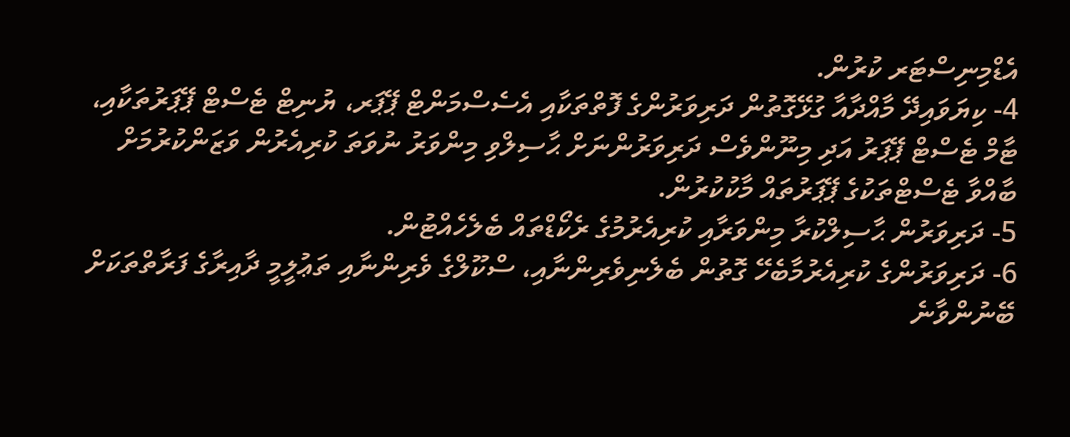އެޑްމިނިސްޓަރ ކުރުން.
4- ކިޔަވައިދޭ މާއްދާއާ ގުޅޭގޮތުން ދަރިވަރުންގެ ފޮތްތަކާއި އެސެސްމަންޓް ޕޭޕަރ، ޔުނިޓް ޓެސްޓް ޕޭޕަރުތަކާއި، ޓާމް ޓެސްޓް ޕޭޕަރު އަދި މިނޫންވެސް ދަރިވަރުންނަށް ޙާސިލްވި މިންވަރު ނުވަތަ ކުރިއެރުން ވަޒަންކުރުމަށް ބާއްވާ ޓެސްޓްތަކުގެ ޕޭޕަރުތައް މާކުކުރުން.
5- ދަރިވަރުން ޙާސިލްކުރާ މިންވަރާއި ކުރިއެރުމުގެ ރެކޯޑްތައް ބެލެހެއްޓުން.
6- ދަރިވަރުންގެ ކުރިއެރުމާބެހޭ ގޮތުން ބެލެނިވެރިންނާއި، ސްކޫލްގެ ވެރިންނާއި ތަޢުލީމީ ދާއިރާގެ ފަރާތްތަކަށް ބޭނުންވާނެ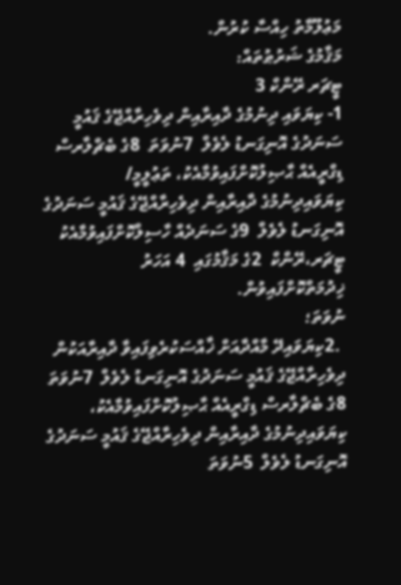މަޢުލޫމާތު ހިއްސާ ކުރުން.
މަޤާމުގެ ޝަރުޠުތައް:
ޓީޗަރ ރޭންކް 3
1- ކިޔަވައި ދިނުމުގެ ދާއިރާއިން ދިވެހިރާއްޖޭގެ ޤައުމީ ސަނަދުގެ އޮނިގަނޑު ލެވެލް  7ނުވަތަ  8ގެ ބެޗްލާރސް ޑިގްރީއެއް ޙާޞިލުކޮށްފައިވުމާއެކު، ތަޢުލީމީ/ ކިޔަވައިދިނުމުގެ ދާއިރާއިން ދިވެހިރާއްޖޭގެ ޤައުމީ ސަނަދުގެ އޮނިގަނޑު ލެވެލް  9ގެ ސަނަދެއް ހާސިލްކޮށްފައިވުމާއެކު ޓީޗަރ،ރޭންކް  2ގެ މަޤާމުގައި  4 އަހަރު ޚިދުމަތްކޮށްފައިވުން.
ނުވަތަ؛
 .2ކިޔަވައިދޭ މާއްދާއަށް ޚާއްސަކުރެވިފައިވާ ދާއިރާއަކުން ދިވެހިރާއްޖޭގެ ޤައުމީ ސަނަދުގެ އޮނިގަނޑު ލެވެލް  7ނުވަތަ  8ގެ ބެޗްލާރސް ޑިގްރީއެއް ޙާޞިލުކޮށްފައިވުމާއެކު، ކިޔަވައިދިނުމުގެ ދާއިރާއިން ދިވެހިރާއްޖޭގެ ޤައުމީ ސަނަދުގެ އޮނިގަނޑު ލެވެލް  5ނުވަތަ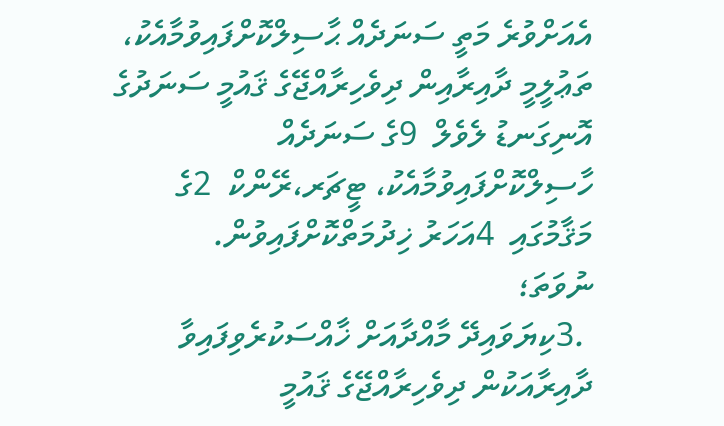އެއަށްވުރެ މަތީ ސަނަދެއް ޙާސިލްކޮށްފައިވުމާއެކު، ތަޢުލީމީ ދާއިރާއިން ދިވެހިރާއްޖޭގެ ޤައުމީ ސަނަދުގެ އޮނިގަނޑު ލެވެލް  9ގެ ސަނަދެއް ހާސިލްކޮށްފައިވުމާއެކު، ޓީޗަރ،ރޭންކް  2ގެ މަޤާމުގައި  4އަހަރު ޚިދުމަތްކޮށްފައިވުން.
ނުވަތަ؛
 .3ކިޔަވައިދޭ މާއްދާއަށް ޚާއްސަކުރެވިފައިވާ ދާއިރާއަކުން ދިވެހިރާއްޖޭގެ ޤައުމީ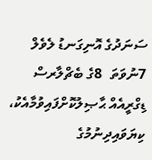ސަނަދުގެ އޮނިގަނޑު ލެވެލް  7ނުވަތަ  8ގެ ބެޗްލާރސް ޑިގްރީއެއް ޙާޞިލުކޮށްފައިވުމާއެކު، ކިޔަވައިދިނުމުގެ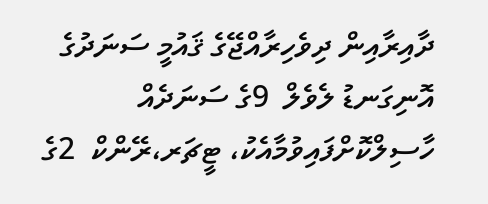ދާއިރާއިން ދިވެހިރާއްޖޭގެ ޤައުމީ ސަނަދުގެ އޮނިގަނޑު ލެވެލް  9ގެ ސަނަދެއް ހާސިލްކޮށްފައިވުމާއެކު، ޓީޗަރ،ރޭންކް  2ގެ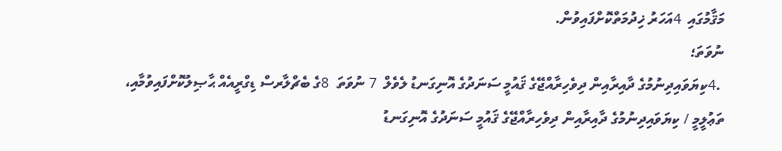މަޤާމުގައި  4އަހަރު ޚިދުމަތްކޮށްފައިވުން.
ނުވަތަ؛
 .4ކިޔަވައިދިނުމުގެ ދާއިރާއިން ދިވެހިރާއްޖޭގެ ޤައުމީ ސަނަދުގެ އޮނިގަނޑު ލެވެލް  7 ނުވަތަ  8ގެ ބެޗްލާރސް ޑިގްރީއެއް ޙާޞިލުކޮށްފައިވުމާއި، ތަޢުލީމީ / ކިޔަވައިދިނުމުގެ ދާއިރާއިން ދިވެހިރާއްޖޭގެ ޤައުމީ ސަނަދުގެ އޮނިގަނޑު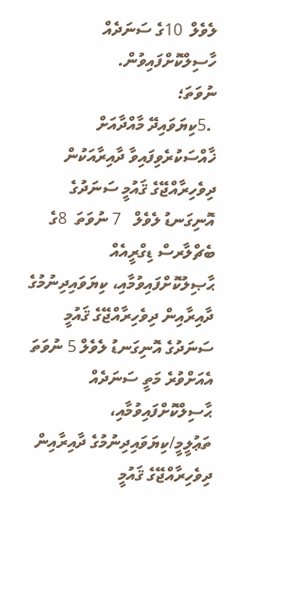ލެވެލް  10ގެ ސަނަދެއް ހާސިލްކޮށްފައިވުން.
ނުވަތަ؛
 .5ކިޔަވައިދޭ މާއްދާއަށް ޚާއްސަކުރެވިފައިވާ ދާއިރާއަކުން ދިވެހިރާއްޖޭގެ ޤައުމީ ސަނަދުގެ އޮނިގަނޑު ލެވެލް   7 ނުވަތަ  8ގެ ބެޗްލާރސް ޑިގްރީއެއް ޙާޞިލުކޮށްފައިވުމާއި، ކިޔަވައިދިނުމުގެ ދާއިރާއިން ދިވެހިރާއްޖޭގެ ޤައުމީ ސަނަދުގެ އޮނިގަނޑު ލެވެލް 5 ނުވަތަ އެއަށްވުރެ މަތީ ސަނަދެއް ޙާސިލްކޮށްފައިވުމާއި، ތަޢުލީމީ/ކިޔަވައިދިނުމުގެ ދާއިރާއިން ދިވެހިރާއްޖޭގެ ޤައުމީ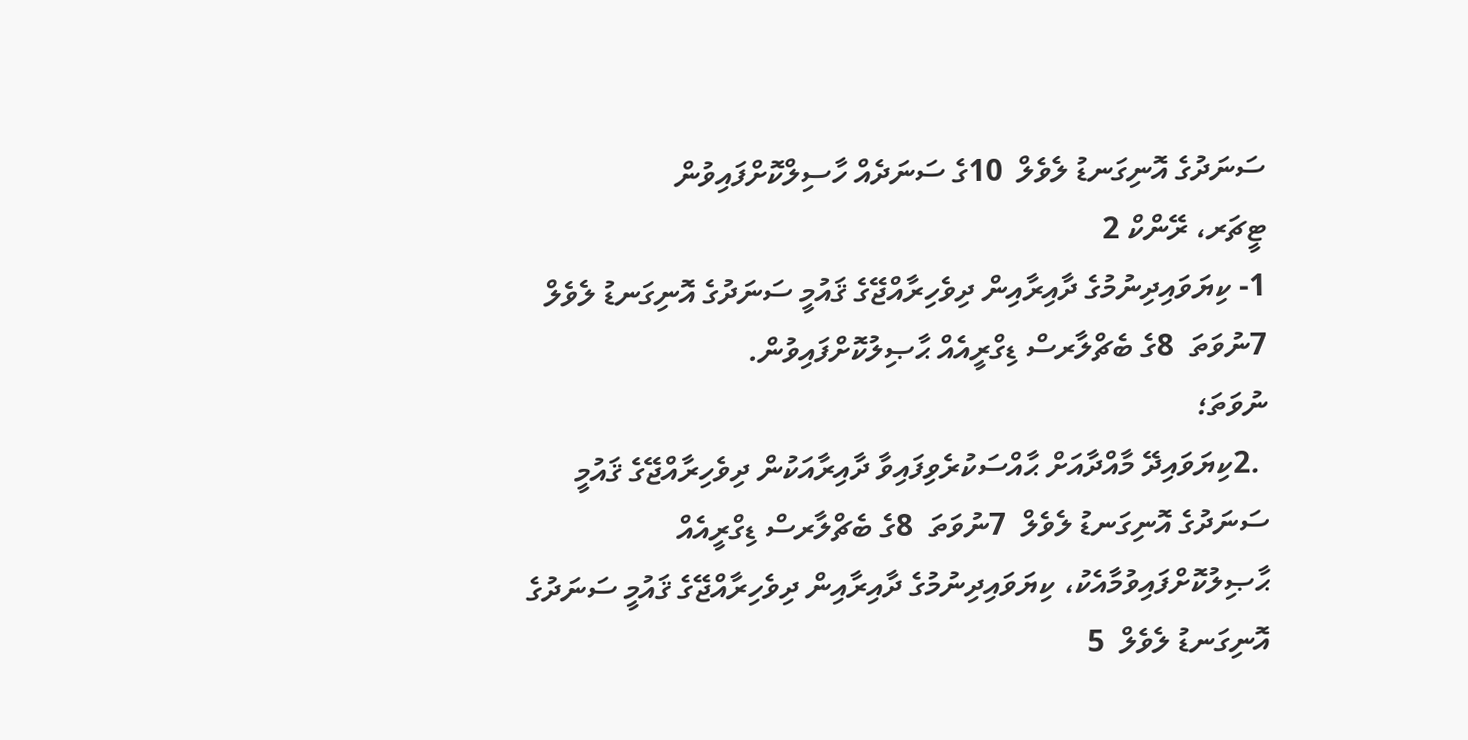ސަނަދުގެ އޮނިގަނޑު ލެވެލް  10ގެ ސަނަދެއް ހާސިލްކޮށްފައިވުން
ޓީޗަރ، ރޭންކް 2
1- ކިޔަވައިދިނުމުގެ ދާއިރާއިން ދިވެހިރާއްޖޭގެ ޤައުމީ ސަނަދުގެ އޮނިގަނޑު ލެވެލް  7ނުވަތަ  8ގެ ބެޗްލާރސް ޑިގްރީއެއް ޙާޞިލުކޮށްފައިވުން.
ނުވަތަ؛
 .2ކިޔަވައިދޭ މާއްދާއަށް ޙާއްސަކުރެވިފައިވާ ދާއިރާއަކުން ދިވެހިރާއްޖޭގެ ޤައުމީ ސަނަދުގެ އޮނިގަނޑު ލެވެލް  7ނުވަތަ  8ގެ ބެޗްލާރސް ޑިގްރީއެއް ޙާޞިލުކޮށްފައިވުމާއެކު، ކިޔަވައިދިނުމުގެ ދާއިރާއިން ދިވެހިރާއްޖޭގެ ޤައުމީ ސަނަދުގެ އޮނިގަނޑު ލެވެލް  5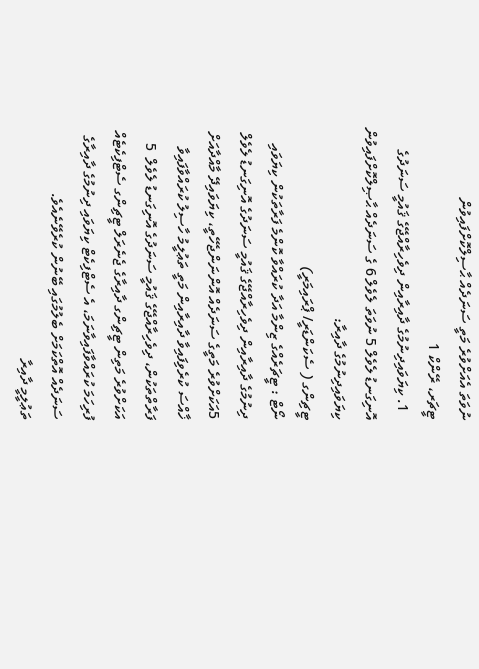ނުވަތަ އެއަށްވުރެ މަތީ ސަނަދެއް ޙާސިލްކޮށްފައިވުން
ޓީޗަރ، ރޭންކް 1
  1. ކިޔަވައިދިނުމުގެ ދާއިރާއިން ދިވެހިރާއްޖޭގެ ޤައުމީ ސަނަދުގެ އޮނިގަނޑު ލެވެލް 5 ނުވަތަ ލެވެލް 6 ގެ ސަނަދެއް ޙާޞިލްކޮށްފައިވުން
ކިޔަވައިދިނުމުގެ ދާއިރާ:
ޓީޗިންގ ( ސެކަންޑަރީ/ ޕްރައިމަރީ)
ނޯޓް : ޓީޗަރެއްގެ ޒިންމާ އަދާ ކުރައްވާ ކޮންމެ ފަރާތަކުން ކިޔަވައި ދިނުމުގެ ދާއިރާއިން ދިވެހިރާއްޖޭގެ ޤައުމީ ސަނަދުގެ އޮނިގަނޑު ލެވެލް  5އަކަށްވުރެ މަތީގެ ސަނަދެއް އޮންނަންޖެހޭތީ، ކިޔަވައިދޭ މާއްދާއަށް ޚާއްސަ ކުރެވިފައިވާ ދާއިރާއިން މަތީ ތަޢުލީމު ހާސިލު ކުރައްވާފައިވާ ފަރާތްތަކުން، ދިވެހިރާއްޖޭގެ ޤައުމީ ސަނަދުގެ އޮނިގަނޑު ލެވެލް  5 އަކަށްވުރެ މަތިން ޓީޗިންގ ދާއިރާގެ ޖެނެރަލް ޓީޗިންގ ސެޓްފިކެޓެއް ފުރިހަމަ ކުރައްވާފައިވާނަމަ، އެ ސެޓްފިކެޓް ކިޔަވައި ދިނުމުގެ ދާއިރާގެ ސަނަދެއް އޮތްކަމަށް ބެލުމުގައި ބޭނުން ކުރެވޭނެއެވެ.
ތަޢުލީމީ ދާއިރާ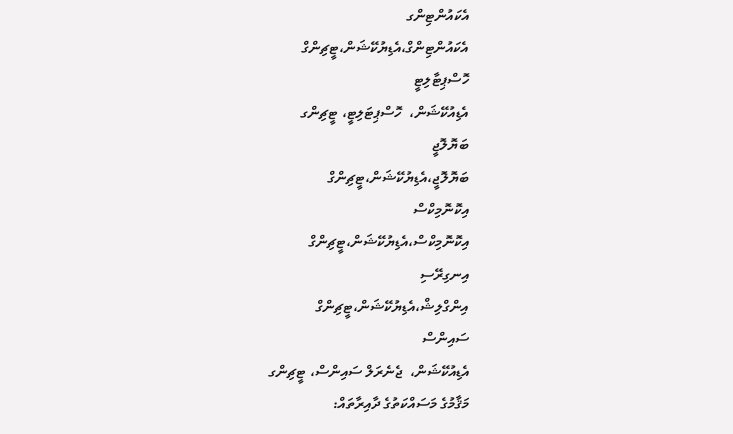އެކައުންޓިންގ
އެކައުންޓިންގް،އެޑިޔުކޭޝަން،ޓީޗިންގް
ހޮސްޕިޓާލިޓީ
އެޑިއުކޭޝަން،  ހޮސްޕިޓަލިޓީ، ޓީޗިންގ
ބަޔޮލޮޖީ
ބަޔޮލޮޖީ،އެޑިޔުކޭޝަން،ޓީޗިންގް
އިކޮނޮމިކްސް
އިކޮނޮމިކްސް،އެޑިޔުކޭޝަން،ޓީޗިންގް
އިނގިރޭސި
އިންގްލިޝް،އެޑިޔުކޭޝަން،ޓީޗިންގް
ސައިންސް
އެޑިއުކޭޝަން،  ޖެނެރަލް ސައިންސް، ޓީޗިންގ
މަޤާމުގެ މަސައްކަތުގެ ދާއިރާތައް: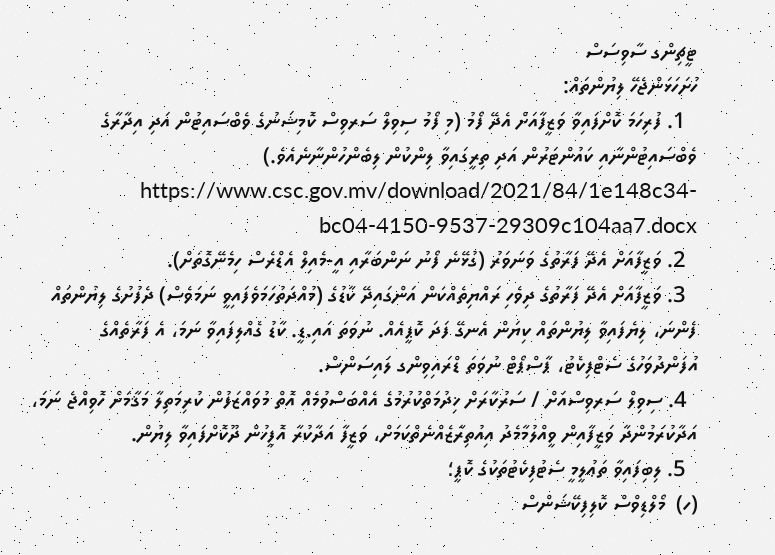ޓީޗިންގ ސާވިސަސް
ހުށަހަޅަންޖެހޭ ލިޔުންތައް:
  1. ފުރިހަމަ ކޮށްފައިވާ ވަޒީފާއަށް އެދޭ ފޯމު (މި ފޯމު ސިވިލް ސަރވިސް ކޮމިޝަނުގެ ވެބްސައިޓުން އަދި އިދާރާގެ ވެބްސައިޓުންނާއި ކައުންޓަރުން އަދި ތިރީގައިވާ ލިންކުން ލިބެންހުންނާނެއެވެ.)  https://www.csc.gov.mv/download/2021/84/1e148c34-bc04-4150-9537-29309c104aa7.docx
  2. ވަޒީފާއަށް އެދޭ ފަރާތުގެ ވަނަވަރު (ގުޅޭނެ ފޯނު ނަންބަރާއި އީ-މެއިލް އެޑްރެސް ހިމެނޭގޮތަށް).
  3. ވަޒީފާއަށް އެދޭ ފަރާތުގެ ދިވެހި ރައްޔިތެއްކަން އަންގައިދޭ ކާޑުގެ (މުއްދަތުހަމަވެފައިވީ ނަމަވެސް) ދެފުށުގެ ލިޔުންތައް ފެންނަ، ލިޔެފައިވާ ލިޔުންތައް ކިޔަން އެނގޭ ފަދަ ކޮޕީއެއް. ނުވަތަ އައި.ޑީ. ކާޑު ގެއްލިފައިވާ ނަމަ، އެ ފަރާތެއްގެ އުފަންދުވަހުގެ ސެޓްފިކެޓު، ޕާސްޕޯޓް ނުވަތަ ޑްރައިވިންގ ލައިސަންސް.
  4. ސިވިލް ސަރވިސްއަށް / ސަރުކާރަށް ޚިދުމަތްކުރުމުގެ އެއްބަސްވުމެއް އޮތް މުވައްޒަފުން ކުރިމަތިލާ މަޤާމަށް ހޮވިއްޖެ ނަމަ، އަދާކުރަމުންދާ ވަޒީފާއިން ވީއްލުމާމެދު އިއުތިރާޒެއްނެތްކަމަށް، ވަޒީފާ އަދާކުރާ އޮފީހުން ދޫކޮށްފައިވާ ލިޔުން.
  5. ލިބިފައިވާ ތަޢުލީމީ ސެޓުފިކެޓުތަކުގެ ކޮޕީ؛
(ހ)  މޯލްޑިވްސް ކޮލިފިކޭޝަންސް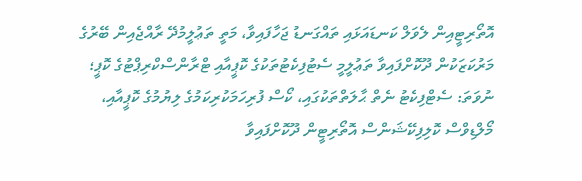އޮތޯރިޓީއިން ލެވަލް ކަނޑައަޅައި ތައްގަނޑު ޖަހާފައިވާ، މަތީ ތަޢުލީމުދޭ ރާއްޖެއިން ބޭރުގެ މަރުކަޒަކުން ދޫކޮށްފައިވާ ތަޢުލީމީ ސެޓުފިކެޓުތަކުގެ ކޮޕީއާއި ޓްރާންސްކްރިޕްޓުގެ ކޮޕީ؛ ނުވަތަ: ސެޓްފިކެޓު ނެތް ޙާލަތްތަކުގައި، ކޯސް ފުރިހަމަކުރިކަމުގެ ލިޔުމުގެ ކޮޕީއާއި، މޯލްޑިވްސް ކޮލިފިކޭޝަންސް އޮތޯރިޓީން ދޫކޮށްފައިވާ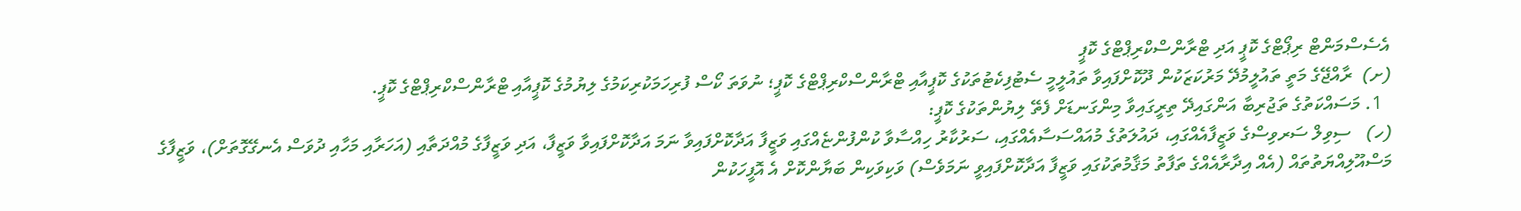އެސެސްމަންޓް ރިޕޯޓްގެ ކޮޕީ އަދި ޓްރާންސްކްރިޕްޓްގެ ކޮޕީ
(ށ)  ރާއްޖޭގެ މަތީ ތައުލީމުދޭ މަރުކަޒަކުން ދޫކޮށްފައިވާ ތައުލީމީ ސެޓުފިކެޓުތަކުގެ ކޮޕީއާއި ޓްރާންސްކްރިޕްޓްގެ ކޮޕީ؛ ނުވަތަ ކޯސް ފުރިހަމަކުރިކަމުގެ ލިޔުމުގެ ކޮޕީއާއި ޓްރާންސްކްރިޕްޓްގެ ކޮޕީ.
  1. މަސައްކަތުގެ ތަޖުރިބާ އަންގައިދޭ ތިރީގައިވާ މިންގަނޑަށް ފެތޭ ލިޔުންތަކުގެ ކޮޕީ:
(ހ)   ސިވިލް ސަރވިސްގެ ވަޒީފާއެއްގައި، ދައުލަތުގެ މުއައްސަސާއެއްގައި، ސަރުކާރު ހިއްސާވާ ކުންފުންޏެއްގައި ވަޒީފާ އަދާކޮށްފައިވާ ނަމަ އަދާކޮށްފައިވާ ވަޒީފާ، އަދި ވަޒީފާގެ މުއްދަތާއި (އަހަރާއި މަހާއި ދުވަސް އެނގޭގޮތަށް)، ވަޒީފާގެ މަސްއޫލިއްޔަތުތައް (އެއް އިދާރާއެއްގެ ތަފާތު މަޤާމުތަކުގައި ވަޒީފާ އަދާކޮށްފައިވީ ނަމަވެސް) ވަކިވަކިން ބަޔާންކޮށް އެ އޮފީހަކުން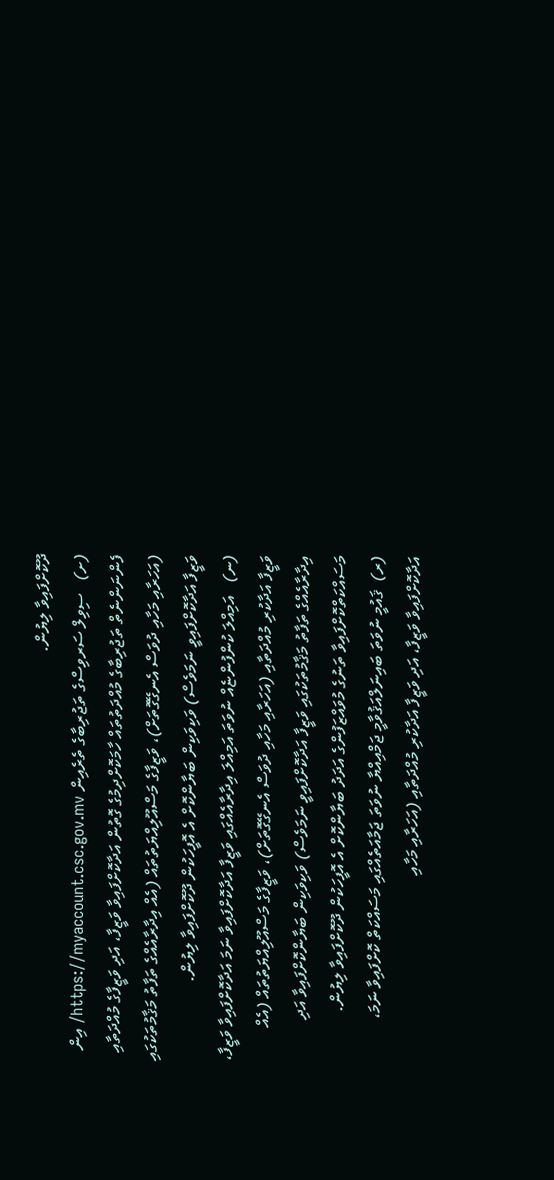ދޫކޮށްފައިވާ ލިޔުން.
(ށ)   ސިވިލް ސަރވިސްގެ ތަޖުރިބާގެ ތެރެއިން https://myaccount.csc.gov.mv/ އިން ފެންނަންނެތް ތަޖުރިބާގެ މުއްދަތުތައް ހާމަކޮށްދިމުގެ ގޮތުން އަދާކޮށްފައިވާ ވަޒީފާ، އަދި ވަޒީފާގެ މުއްދަތާއި (އަހަރާއި މަހާއި ދުވަސް އެނގޭގޮތަށް)، ވަޒީފާގެ މަސްއޫލިއްޔަތުތައް (އެއް އިދާރާއެއްގެ ތަފާތު މަޤާމުތަކުގައި ވަޒީފާ އަދާކޮށްފައިވީ ނަމަވެސް) ވަކިވަކިން ބަޔާންކޮށް އެ އޮފީހަކުން ދޫކޮށްފައިވާ ލިޔުން.
(ނ)   އަމިއްލަ ކުންފުންޏެއް ނުވަތަ އަމިއްލަ އިދާރާއެއްގައި ވަޒީފާ އަދާކޮށްފައިވާ ނަމަ އަދާކޮށްފައިވާ ވަޒީފާ، ވަޒީފާ އަދާކުރި މުއްދަތާއި (އަހަރާއި މަހާއި ދުވަސް އެނގޭގޮތަށް)، ވަޒީފާގެ މަސްއޫލިއްޔަތުތައް (އެއް އިދާރާއެއްގެ ތަފާތު މަޤާމުތަކުގައި ވަޒީފާ އަދާކޮށްފައިވީ ނަމަވެސް) ވަކިވަކިން ބަޔާންކޮށްފައިވާ އަދި މަސައްކަތްކޮށްފައިވާ ތަނުގެ މުވައްޒަފުންގެ އަދަދު ބަޔާންކޮށް އެ އޮފީހަކުން ދޫކޮށްފައިވާ ލިޔުން.
(ރ)  ޤައުމީ ނުވަތަ ބައިނަލްއަޤުވާމީ ޖަމްއިއްޔާ ނުވަތަ ޖަމާއަތެއްގައި މަސައްކަތް ކޮށްފައިވާ ނަމަ، އަދާކޮށްފައިވާ ވަޒީފާ، އަދި ވަޒީފާ އަދާކުރި މުއްދަތާއި (އަހަރާއި މަހާއި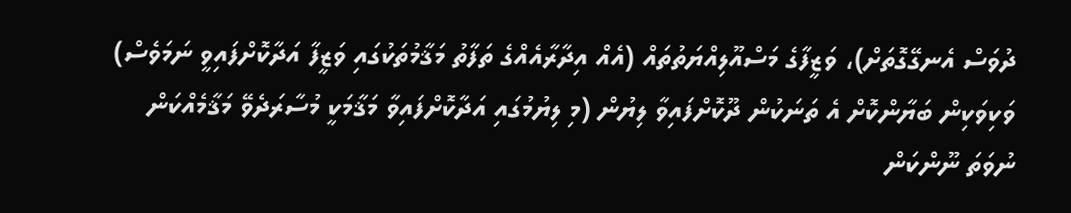ދުވަސް އެނގޭގޮތަށް)، ވަޒީފާގެ މަސްއޫލިއްޔަތުތައް (އެއް އިދާރާއެއްގެ ތަފާތު މަޤާމުތަކުގައި ވަޒީފާ އަދާކޮށްފައިވީ ނަމަވެސް) ވަކިވަކިން ބަޔާންކޮށް އެ ތަނަކުން ދޫކޮށްފައިވާ ލިޔުން (މި ލިޔުމުގައި އަދާކޮށްފައިވާ މަޤާމަކީ މުސާރަދެވޭ މަޤާމެއްކަން ނުވަތަ ނޫންކަން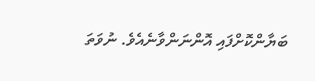ބަޔާންކޮށްފައި އޮންނަންވާނެއެވެ. ނުވަތަ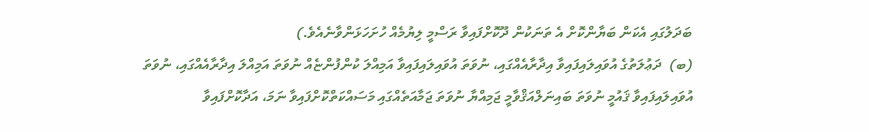ބަދަލުގައި އެކަން ބަޔާންކޮށް އެ ތަނަކުން ދޫކޮށްފައިވާ ރަސްމީ ލިޔުމެއް ހުށަހަޅަންވާނެއެވެ.)
(ބ)  ދަޢުލަތުގެ އުވައިލައިފައިވާ އިދާރާއެއްގައި، ނުވަތަ އުވައިލައިފައިވާ އަމިއްލަ ކުންފުންޏެއް ނުވަތަ އަމިއްލަ އިދާރާއެއްގައި، ނުވަތަ އުވައިލައިފައިވާ ޤައުމީ ނުވަތަ ބައިނަލްއަޤްވާމީ ޖަމިއްޔާ ނުވަތަ ޖަމާއަތެއްގައި މަސައްކަތްކޮށްފައިވާ ނަމަ، އަދާކޮށްފައިވާ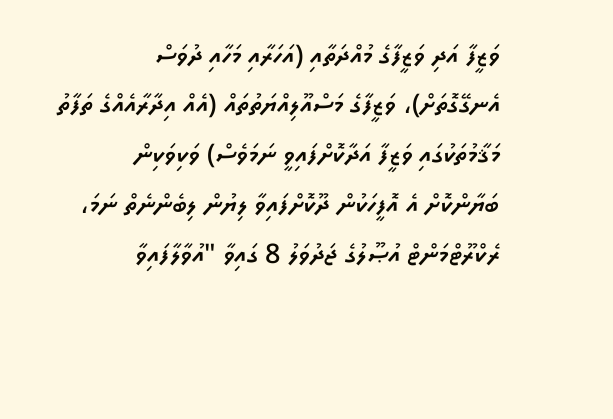ވަޒީފާ އަދި ވަޒީފާގެ މުއްދަތާއި (އަހަރާއި މަހާއި ދުވަސް އެނގޭގޮތަށް)، ވަޒީފާގެ މަސްއޫލިއްޔަތުތައް (އެއް އިދާރާއެއްގެ ތަފާތު މަޤާމުތަކުގައި ވަޒީފާ އަދާކޮށްފައިވީ ނަމަވެސް) ވަކިވަކިން ބަޔާންކޮށް އެ އޮފީހަކުން ދޫކޮށްފައިވާ ލިޔުން ލިބެންނެތް ނަމަ، ރެކްރޫޓްމަންޓް އުޞޫލުގެ ޖަދުވަލު 8 ގައިވާ "އުވާލާފައިވާ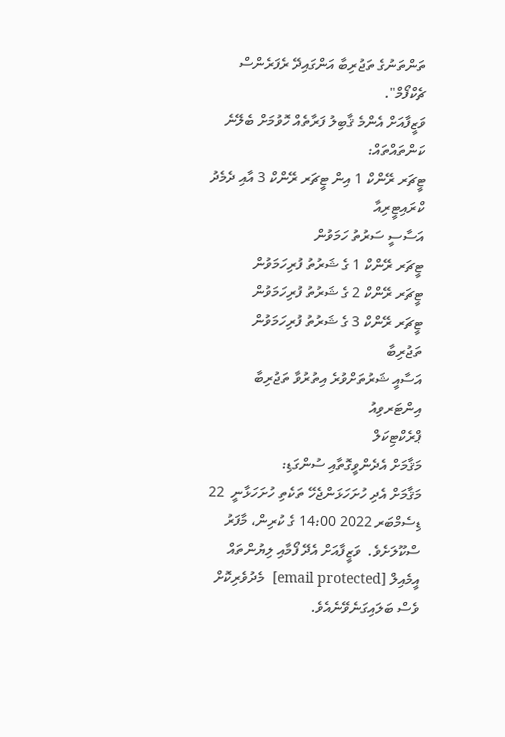ތަންތަނުގެ ތަޖުރިބާ އަންގައިދޭ ރެފަރެންސް ޗެކްފޯމް".
ވަޒީފާއަށް އެންމެ ޤާބިލު ފަރާތެއް ހޮވުމަށް ބެލޭނެ ކަންތައްތައް:
ޓީޗަރ ރޭންކް 1 އިން ޓީޗަރ ރޭންކް 3 އާއި ދެމެދު ކްރައިޓީރިއާ
އަސާސީ ސަރުތު ހަމަވުން
ޓީޗަރ ރޭންކް 1 ގެ ޝަރުތު ފުރިހަމަވުން
ޓީޗަރ ރޭންކް 2 ގެ ޝަރުތު ފުރިހަމަވުން
ޓީޗަރ ރޭންކް 3 ގެ ޝަރުތު ފުރިހަމަވުން
ތަޖުރިބާ
އަސާއީ ޝަރުތަށްވުރެ އިތުރުވާ ތަޖުރިބާ
އިންޓަރވިއު
ޕްރެކްޓިކަލް
މަޤާމަށް އެދެންވީގޮތާއި ސުންގަޑި:
މަޤާމަށް އެދި ހުށަހަޅަންޖެހޭ ތަކެތި ހުށަހަޅާނީ  22 ޑިސެމްބަރ 2022 14:00 ގެ ކުރިން، މާފަރު ސްކޫލަށެވެ.  ވަޒީފާއަށް އެދޭ ފޯމާއި ލިޔުންތައް އީމެއިލް [email protected]  މެދުވެރިކޮށް ވެސް ބަލައިގަނެވޭނެއެވެ.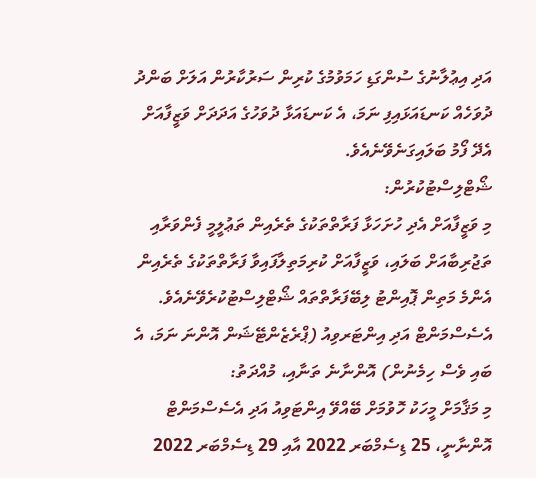އަދި އިޢުލާނުގެ ސުންގަޑި ހަމަވުމުގެ ކުރިން ސަރުކާރުން އަލަށް ބަންދު ދުވަހެއް ކަނޑައަޅައިފި ނަމަ، އެ ކަނޑައަޅާ ދުވަހުގެ އަދަދަށް ވަޒީފާއަށް އެދޭ ފޯމު ބަލައިގަނެވޭނެއެވެ.
ޝޯޓްލިސްޓުކުރުން:
މި ވަޒީފާއަށް އެދި ހުށަހަޅާ ފަރާތްތަކުގެ ތެރެއިން ތަޢުލީމީ ފެންވަރާއި ތަޖުރިބާއަށް ބަލައި، ވަޒީފާއަށް ކުރިމަތިލާފައިވާ ފަރާތްތަކުގެ ތެރެއިން އެންމެ މަތިން ޕޮއިންޓު ލިބޭފަރާތްތައް ޝޯޓްލިސްޓުކުރެވޭނެއެވެ.
އެސެސްމަންޓް އަދި އިންޓަރވިއު (ޕްރެޒެންޓޭޝަން އޮންނަ ނަމަ، އެ ބައި ވެސް ހިމެނުން) އޮންނާނެ ތަނާއި، މުއްދަތު:
މި މަޤާމަށް މީހަކު ހޮވުމަށް ބޭއްވޭ އިންޓަވިއު އަދި އެސެސްމަންޓް އޮންނާނީ، 25 ޑިސެމްބަރ 2022 އާއި 29 ޑިސެމްބަރ 2022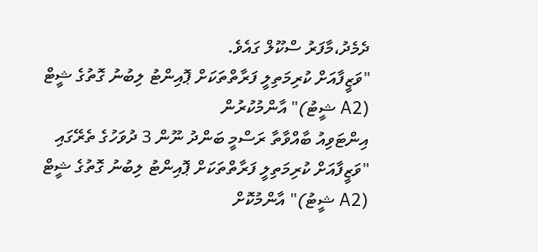ދެމެދު،މާފަރު ސްކޫލް ގައެވެ.
"ވަޒީފާއަށް ކުރިމަތިލީ ފަރާތްތަކަށް ޕޮއިންޓު ލިބުނު ގޮތުގެ ޝީޓް (A2 ޝީޓު)" އާންމުކުރުން
އިންޓަވިއު ބާއްވާތާ ރަސްމީ ބަންދު ނޫން 3 ދުވަހުގެ ތެރޭގައި "ވަޒީފާއަށް ކުރިމަތިލީ ފަރާތްތަކަށް ޕޮއިންޓު ލިބުނު ގޮތުގެ ޝީޓް (A2 ޝީޓު)" އާންމުކޮށް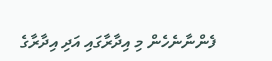ފެންނާނެހެން މި އިދާރާގައި އަދި އިދާރާގެ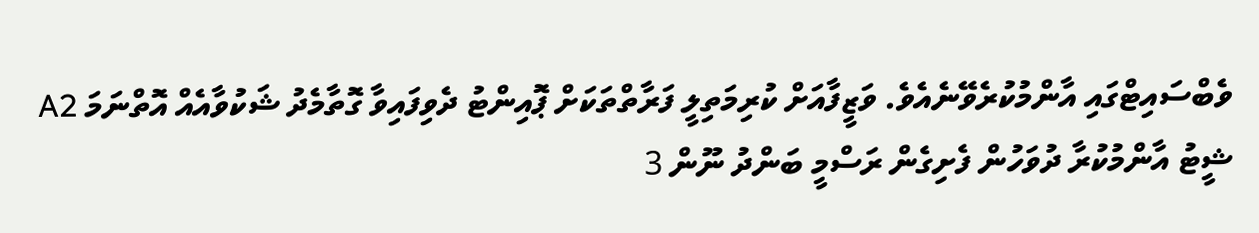ވެބްސައިޓްގައި އާންމުކުރެވޭނެއެވެ. ވަޒީފާއަށް ކުރިމަތިލީ ފަރާތްތަކަށް ޕޮއިންޓު ދެވިފައިވާ ގޮތާމެދު ޝަކުވާއެއް އޮތްނަމަ A2 ޝީޓު އާންމުކުރާ ދުވަހުން ފެށިގެން ރަސްމީ ބަންދު ނޫން 3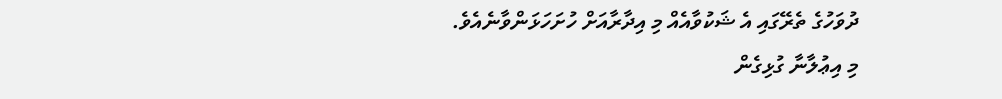ދުވަހުގެ ތެރޭގައި އެ ޝަކުވާއެއް މި އިދާރާއަށް ހުށަހަޅަންވާނެއެވެ.
މި އިޢުލާނާ ގުޅިގެން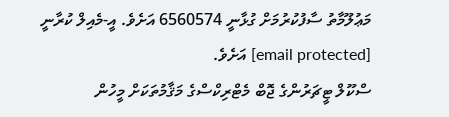މަޢުލޫމާތު ސާފުކުރުމަށް ގުޅާނީ 6560574 އަށެވެ. އީ-މެއިލް ކުރާނީ [email protected] އަށެވެ.
ސްކޫލް ޓީޗަރުންގެ ޖޮބް މެޓްރިކްސްގެ މަޤާމުތަކަށް މީހުން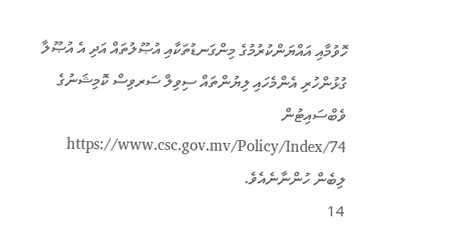ހޮވުމާއި އައްޔަންކުރުމުގެ މިންގަނޑުތަކާއި އުޞޫލުތައް އަދި އެ އުޞޫލާ
ގުޅުންހުރި އެންމެހައި ލިޔުންތައް ސިވިލް ސަރވިސް ކޮމިޝަނުގެ ވެބްސައިޓުން https://www.csc.gov.mv/Policy/Index/74
ލިބެން ހުންނާނެއެވެ.
14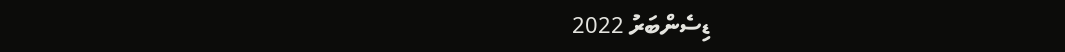ޑިސެންބަރު 2022